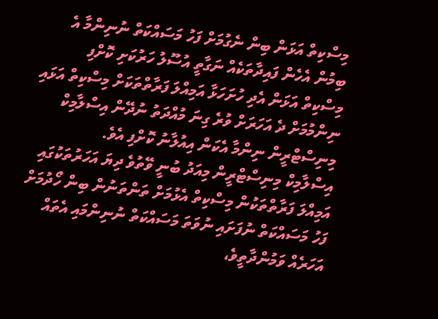މިސްކިތް އަޅަން ބިން ނެގުމަށް ފަހު މަސައްކަތް ނުނިންމާ އެ ބިމުން އެހެން ފައިދާތަކެއް ނަގާތީ އުސޫލު ހަރުކަށި ކޮށްފި
މިސްކިތް އަޅަން އެދި ހުށަހަޅާ އަމިއްލަ ފަރާތްތަކަށް މިސްކިތް އަޅައި ނިންމުމަށް ދެ އަހަރަށް ވުރެ ގިނަ މުއްދަތު ނުދޭން އިސްލާމިކް މިނިސްޓްރީން ނިންމާ އެކަން އިއުލާނު ކޮށްފި އެވެ.
އިސްލާމިކް މިނިސްޓްރީން މިއަދު ބުނީ ވޭތުވެ ދިޔަ އަހަރުތަކުގައި އަމިއްލަ ފަރާތްތަކުން މިސްކިތް އެޅުމަށް ތަންތަނުން ބިން ހޯދުމަށް ފަހު މަސައްކަތް ނުފަށައި ނުވަތަ މަސައްކަތް ނުނިންމައި އެތައް އަހަރެއް ވަމުންދާތީވެ،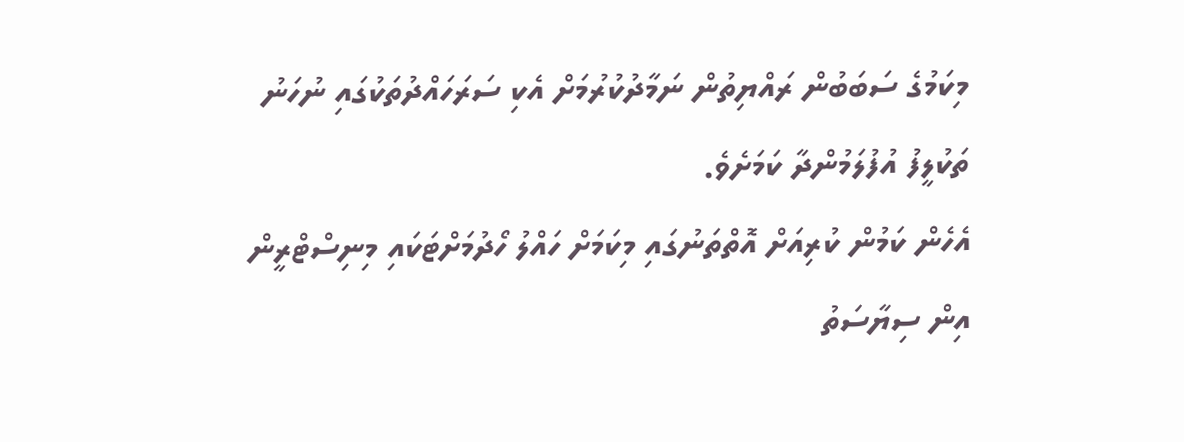މިކަމުގެ ސަބަބުން ރައްޔިތުން ނަމާދުކުރުމަށް އެކި ސަރަހައްދުތަކުގައި ނުހަނު ތަކުލީފު އުފުލަމުންދާ ކަމަށެވެ.
އެހެން ކަމުން ކުރިއަށް އޮތްތަނުގައި މިކަމަށް ހައްލު ހޯދުމަށްޓަކައި މިނިސްޓްރީން އިން ސިޔާސަތު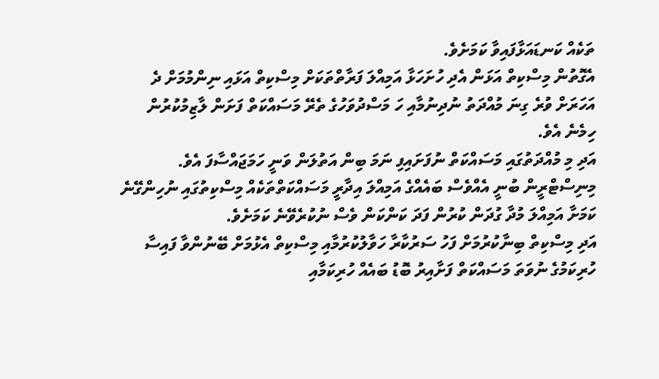ތަކެއް ކަނޑައަޅާފައިވާ ކަމަށެވެ.
އެގޮތުން މިސްކިތް އަޅަން އެދި ހުށަހަޅާ އަމިއްލަ ފަރާތްތަކަށް މިސްކިތް އަޅައި ނިންމުމަށް ދެ އަހަރަށް ވުރެ ގިނަ މުއްދަތު ނުދިނުމާއި ހަ މަސްދުވަހުގެ ތެރޭ މަސައްކަތް ފަށަން ލާޒިމުކުރުން ހިމެނެ އެވެ.
އަދި މި މުއްދަތުގައި މަސައްކަތް ނުފަށައިފި ނަމަ ބިން އަތުލަން ވަނީ ހަމަޖައްސާފަ އެވެ. މިނިސްޓްރީން ބުނީ އެއްވެސް ބައެއްގެ އަމިއްލަ އިދާރީ މަސައްކަތްތަކެއް މިސްކިތުގައި ނުހިންގޭނެ ކަމަށާ އަމިއްލަ މުދާ ގުދަން ކުރުން ފަދަ ކަންކަން ވެސް ނުކުރެވޭނެ ކަމަށެވެ.
އަދި މިސްކިތް ބިނާކުރުމަށް ފަހު ސަރުކާރާ ހަވާލުކުރުމާއި މިސްކިތް އެޅުމަށް ބޭނުންވާ ފައިސާ ހުރިކަމުގެ ނުވަތަ މަސައްކަތް ފަށާއިރު ބޮޑު ބައެއް ހުރިކަމާއި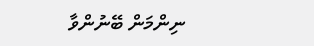ނިންމަން ބޭނުންވާ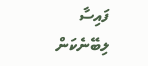ފައިސާ ލިބޭނެކަން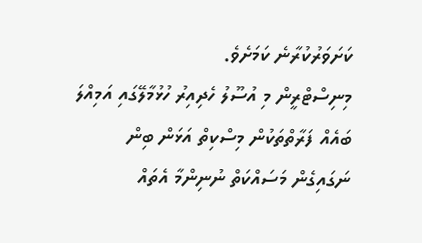ކަށަވަރުކުރާނެ ކަމަށެވެ.
މިނިސްޓްރީން މި އުސޫލު ހެދިއިރު ހުޅުމާލޭގައި އަމިއްލަ ބައެއް ފަރާތްތަކުން މިސްކިތް އަޅަން ބިން ނަގައިގެން މަސައްކަތް ނުނިންމާ އެތައް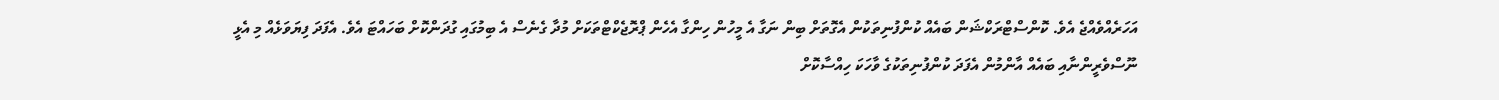އަހަރެއްވެއްޖެ އެވެ. ކޮންސްޓްރަކްޝަން ބައެއް ކުންފުނިތަކުން އެގޮތަށް ބިން ނަގާ އެ މީހުން ހިންގާ އެހެން ޕްރޮޖެކްޓްތަކަށް މުދާ ގެނެސް އެ ބިމުގައި ގުދަންކޮށް ބަހައްޓަ އެވެ. އެފަދަ ފިޔަވަޅެއް މި އެޅީ ނޫސްވެރީންނާއި ބައެއް އާންމުން އެފަދަ ކުންފުނިތަކުގެ ވާހަކަ ހިއްސާކޮށް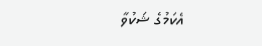އެކަމުގެ ޝަކުވާ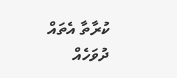ކުރާތާ އެތައް ދުވަހެއް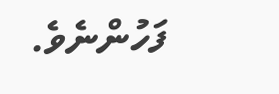ފަހުންނެވެ.